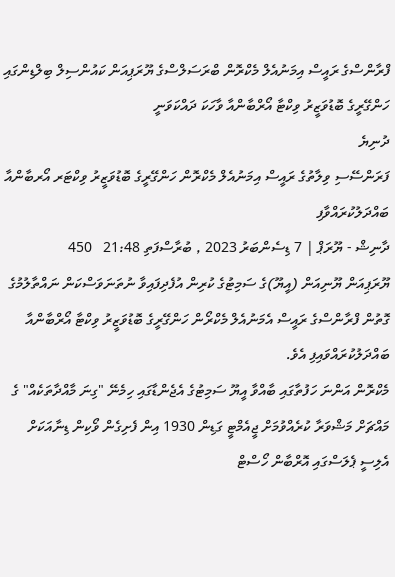ފްރާންސްގެ ރައީސް އިމަނުއެލް މެކްރޮން ބްރަސަލްސްގެ ޔޫރަޕިއަން ކައުންސިލް ބިލްޑިންގައި ހަންގޭރީގެ ބޮޑުވަޒީރު ވިކްޓާ އޯރްބާންއާ ވާހަކަ ދައްކަވަނީ
ދުނިޔެ
ފަރަންސޭސި ވިލާތުގެ ރައީސް އިމަނުއެލް މެކްރޮން ހަންގޭރީގެ ބޮޑުވަޒީރު ވިކްޓަރ އޯރބާންއާ ބައްދަލުކުރައްވާފި
ދާނިޝް - ޔޫރަޕް | 7 ޑިސެންބަރު 2023 , ބުރާސްފަތި 21:48   450
ޔޫރަޕިއަން ޔޫނިއަން (އީޔޫ)ގެ ސަމިޓުގެ ކުރިން އުފެދިފައިވާ ނުތަނަވަސްކަން ނައްތާލުމުގެ ގޮތުން ފްރާންސްގެ ރައީސް އެމަނުއެލް މެކްރޯން ހަންގޭރީގެ ބޮޑުވަޒީރު ވިކްޓާ އޯރްބާންއާ ބައްދަލުކުރައްވައިފި އެވެ.
މެކްރޮން އަންނަ ހަފުތާގައި ބާއްވާ އީޔޫ ސަމިޓުގެ އެޖެންޑާގައި ހިމެނޭ "ގިނަ މާއްދާތަކެއް" ގެ މައްޗަށް މަޝްވަރާ ކުރެއްވުމަށް ޖީއެމްޓީ ގަޑިން 1930 އިން ފެށިގެން ވޯކިން ޑިނާއަކަށް އެލިސީ ޕެލަސްގައި އޮރްބާން ހޯސްޓް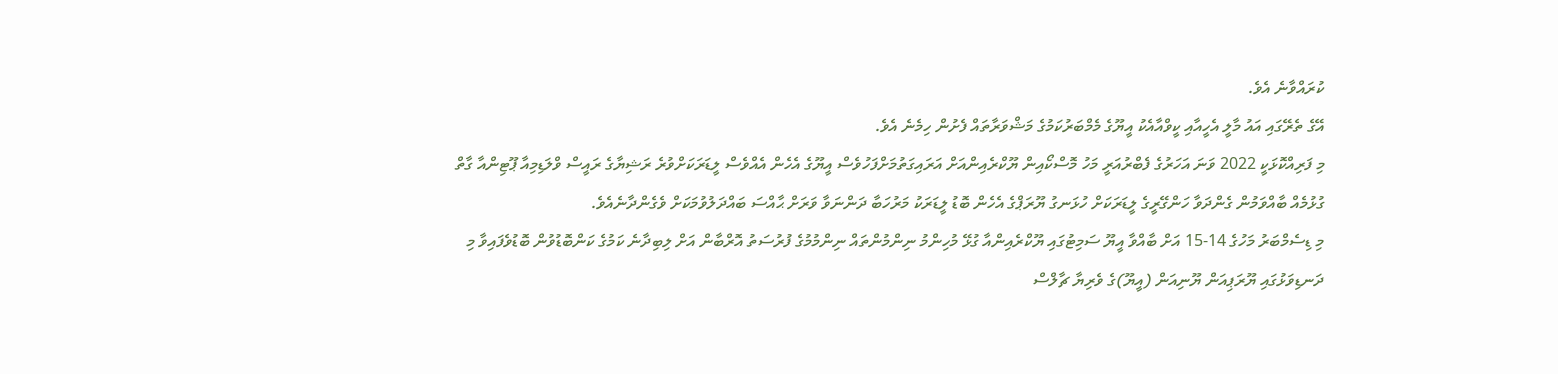ކުރައްވާނެ އެވެ.
އޭގެ ތެރޭގައި އައު މާލީ އެހީއާއި ކީވްއާއެކު އީޔޫގެ މެމްބަރުކަމުގެ މަޝްވަރާތައް ފެށުން ހިމެނެ އެވެ.
މި ފަރިއްކޮޅަކީ 2022 ވަނަ އަހަރުގެ ފެބްރުއަރީ މަހު މޮސްކޯއިން ޔޫކްރެއިންއަށް އަރައިގަތުމަށްފަހުވެސް އީޔޫގެ އެހެން އެއްވެސް ލީޑަރަކަށްވުރެ ރަޝިޔާގެ ރައީސް ވްލަޑިމިއާ ޕޫޓިންއާ ގާތް ގުޅުމެއް ބާއްވަމުން ގެންދަވާ ހަންގޭރީގެ ލީޑަރަކަށް ހުޅަނގު ޔޫރަޕްގެ އެހެން ބޮޑު ލީޑަރަކު މަރުހަބާ ދަންނަވާ ވަރަށް ޙާއްސަ ބައްދަލުވުމަކަށް ވެގެންދާނެއެވެ.
މި ޑިސެމްބަރު މަހުގެ 14-15 އަށް ބާއްވާ އީޔޫ ސަމިޓުގައި ޔޫކްރެއިންއާ ގުޅޭ މުހިންމު ނިންމުންތައް ނިންމުމުގެ ފުރުސަތު އޮރްބާން އަށް ލިބިދާނެ ކަމުގެ ކަންބޮޑުވުން ބޮޑުވެފައިވާ މި ދަނޑިވަޅުގައި ޔޫރަޕިއަން ޔޫނިއަން (އީޔޫ)ގެ ވެރިޔާ ޗާލްސް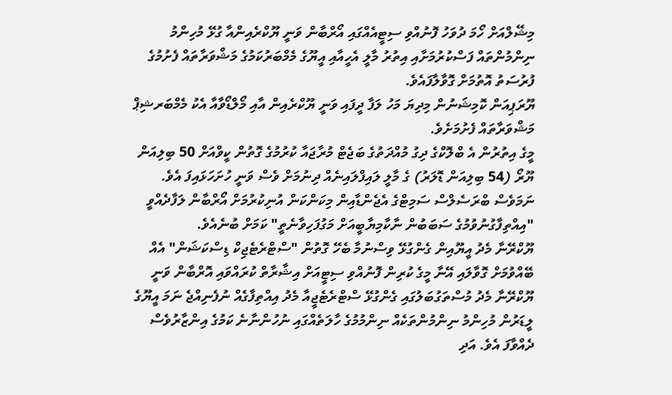މިޝޭލްއަށް ހޯމަ ދުވަހު ފޮނުއްވި ސިޓީއެއްގައި އޯރްބާން ވަނީ ޔޫކްރެއިންއާ ގުޅޭ މުހިންމު ނިންމުންތައް ފަސްކުރުމަށާއި އިތުރު މާލީ އެހީއާއި އީޔޫގެ މެމްބަރުކަމުގެ މަޝްވަރާތައް ފެށުމުގެ ފުރުސަތު އޮތުމަށް ގޮވާލާފައެވެ.
ޔޫރަޕިއަން ކޮމިޝަނުން މިދިޔަ މަހު ލަފާ ދީފައި ވަނީ ޔޫކްރެއިން އާއި މޯލްޑޯވާއާ އެކު މެމްބަރޝިޕް މަޝްވަރާތައް ފެށުމަށެވެ.
މީގެ އިތުރުން އެ ބްލޮކްގެ ދިގު މުއްދަތުގެ ބަޖެޓް މުރާޖައާ ކުރުމުގެ ގޮތުން ކީވްއަށް 50 ބިލިއަން ޔޫރޯ (54 ބިލިއަން ޑޮލަރު) ގެ މާލީ ލައިފްލައިނެއް ދިނުމަށް ވެސް ވަނީ ހުށަހަޅައިފަ އެވެ.
ނަމަވެސް ބްރަސެލްސް ސަމިޓްގެ އެޖެންޑާއިން މިކަންކަން އުނިކުރުމަށް އޯރްބާން ލަފާދެއްވީ "އިއްތިފާގުނުވުމުގެ ސަބަބުން ނާކާމިޔާބީއަށް މަގުފަހިވާނެތީ" ކަމަށް ބުނެއެވެ.
ޔޫކްރޭނާ މެދު އީޔޫއިން ގެންގުޅޭ ވިސްނުމާ ބެހޭ ގޮތުން "ސްޓްރެޓެޖިކް ޑިސްކަޝަން" އެއް ބޭއްވުމަށް ގޮވާލައި އޭނާ މީގެ ކުރިން ފޮނުއްވި ސިޓީއަށް އިޝާރާތް ކުރައްވައި އޮރްބާން ވަނީ ޔޫކްރޭނާ މެދު މުސްތަގުބަލުގައި ގެންގުޅޭ ސްޓްރެޓެޖީއާ މެދު އިއްތިފާގެއް ނުފެނިއްޖެ ނަމަ އީޔޫގެ ލީޑަރުން މުހިންމު ނިންމުންތަކެއް ނިންމުމުގެ ހާލަތެއްގައި ނުހުންނާނެ ކަމުގެ އިންޒާރުވެސް ދެއްވާފަ އެވެ. އަދި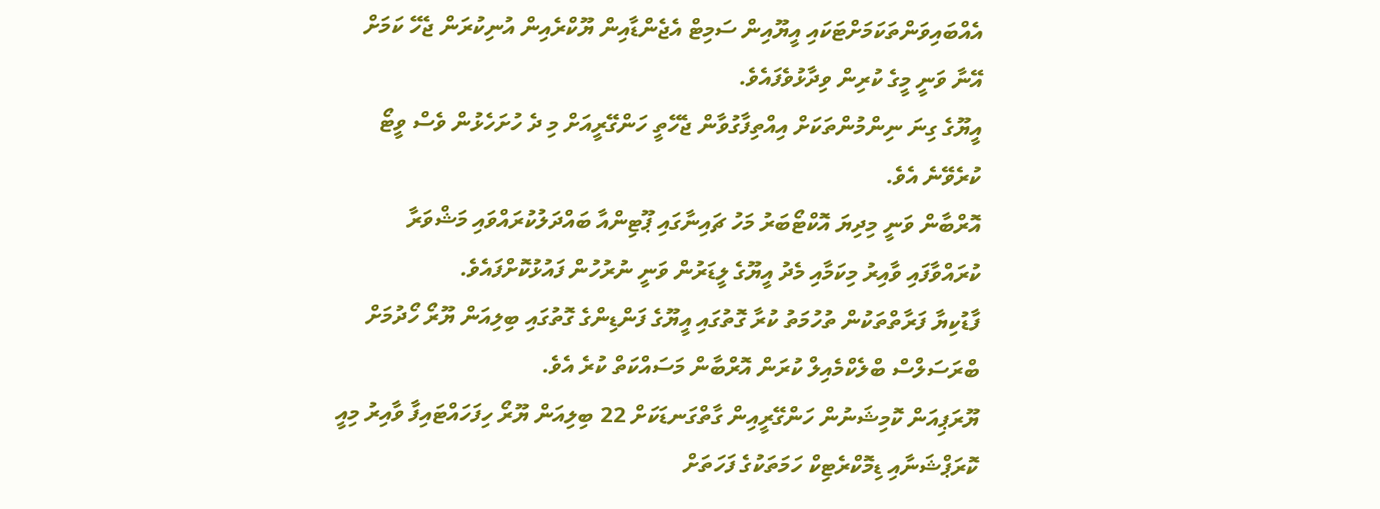އެއްބައިވަންތަކަމަށްޓަކައި އީޔޫއިން ސަމިޓް އެޖެންޑާއިން ޔޫކްރެއިން އުނިކުރަން ޖެހޭ ކަމަށް އޭނާ ވަނީ މީގެ ކުރިން ވިދާޅުވެފައެވެ.
އީޔޫގެ ގިނަ ނިންމުންތަކަށް އިއްތިފާގުވާން ޖެހޭތީ ހަންގޭރީއަށް މި ދެ ހުށަހެޅުން ވެސް ވީޓޯ ކުރެވޭނެ އެވެ.
އޮރްބާން ވަނީ މިދިޔަ އޮކްޓޯބަރު މަހު ޗައިނާގައި ޕޫޓިންއާ ބައްދަލުކުރައްވައި މަޝްވަރާ ކުރައްވާފައި ވާއިރު މިކަމާއި މެދު އީޔޫގެ ލީޑަރުން ވަނީ ނުރުހުން ފައުޅުކޮށްފައެވެ.
ފާޑުކިޔާ ފަރާތްތަކުން ތުހުމަތު ކުރާ ގޮތުގައި އީޔޫގެ ފަންޑިންގެ ގޮތުގައި ބިލިއަން ޔޫރޯ ހޯދުމަށް ބްރަސަލްސް ބްލެކްމެއިލް ކުރަން އޮރްބާން މަސައްކަތް ކުރެ އެވެ.
ޔޫރަޕިއަން ކޮމިޝަނުން ހަންގޭރީއިން ގާތްގަނޑަކަށް 22 ބިލިއަން ޔޫރޯ ހިފަހައްޓައިފާ ވާއިރު މިއީ ކޮރަޕްޝަނާއި ޑިމޮކްރެޓިކް ހަމަތަކުގެ ފަހަތަށް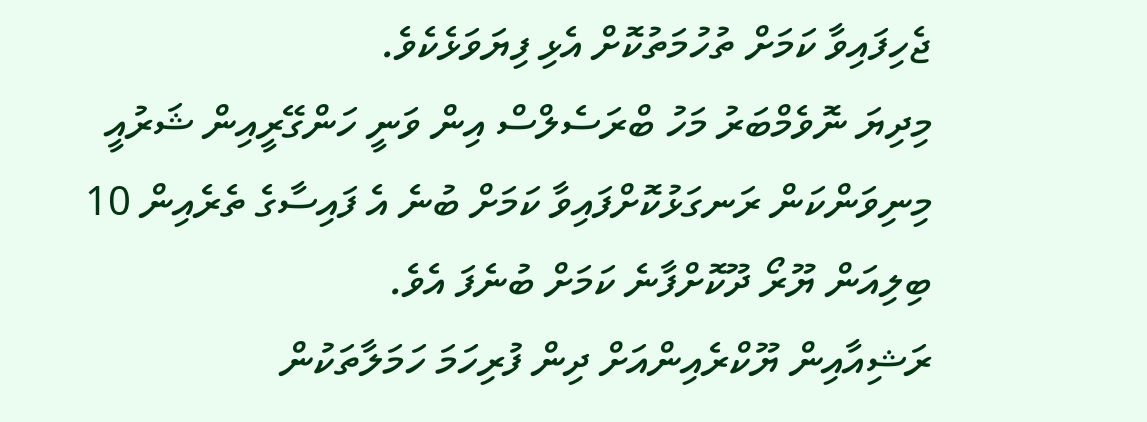ޖެހިފައިވާ ކަމަށް ތުހުމަތުކޮށް އެޅި ފިޔަވަޅެކެވެ.
މިދިޔަ ނޮވެމްބަރު މަހު ބްރަސެލްސް އިން ވަނީ ހަންގޭރީއިން ޝަރުއީ މިނިވަންކަން ރަނގަޅުކޮށްފައިވާ ކަމަށް ބުނެ އެ ފައިސާގެ ތެރެއިން 10 ބިލިއަން ޔޫރޯ ދޫކޮށްފާނެ ކަމަށް ބުނެފަ އެވެ.
ރަޝިއާއިން ޔޫކްރެއިންއަށް ދިން ފުރިހަމަ ހަމަލާތަކުން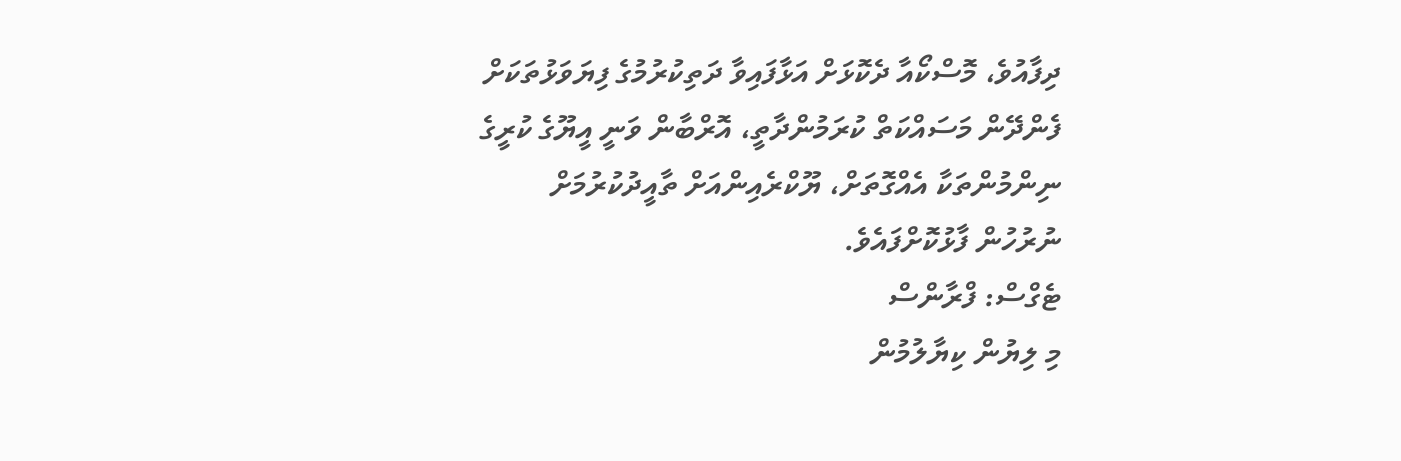ދިފާއުވެ، މޮސްކޯއާ ދެކޮޅަށް އަޅާފައިވާ ދަތިކުރުމުގެ ފިޔަވަޅުތަކަށް ފެންދޭން މަސައްކަތް ކުރަމުންދާތީ، އޮރްބާން ވަނީ އީޔޫގެ ކުރީގެ ނިންމުންތަކާ އެއްގޮތަށް، ޔޫކްރެއިންއަށް ތާއީދުކުރުމަށް ނުރުހުން ފާޅުކޮށްފައެވެ.
ޓެގްސް: ފްރާންސް
މި ލިޔުން ކިޔާލުމުން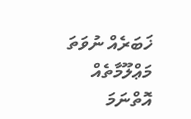ޚަބަރެއް ނުވަތަ މަޢްލޫމާތެއް އޮތްނަމަ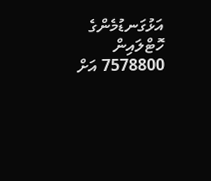އަޅުގަނޑުމެންގެ ހޮޓްލައިން 7578800 އަށް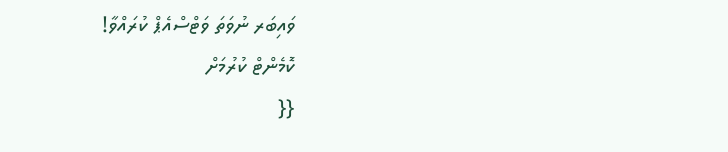ވައިބަރ ނުވަތަ ވަޓްސްއެޕް ކުރައްވާ!
ކޮމެންޓް ކުރުމަށް
{{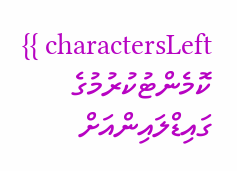charactersLeft }} ކޮމެންޓުކުރުމުގެ ގައިޑްލައިންއަށް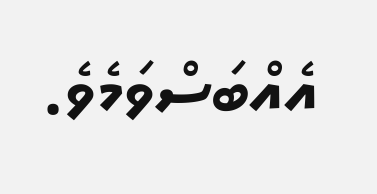އެއްބަސްވަމެވެ.